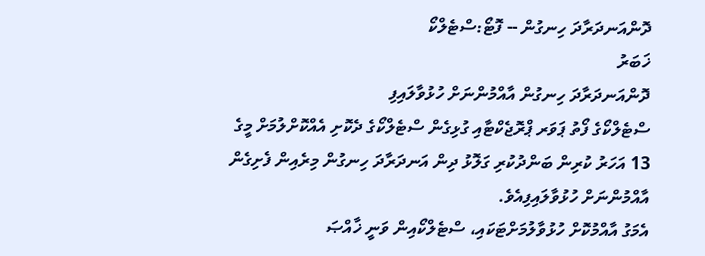ދޮންއަނދަރާދަ ހިނގުން -- ފޮޓޯ:ސްޓެލްކޯ
ޚަބަރު
ދޮންއަނދަރާދަ ހިނގުން އާއްމުންނަށް ހުޅުވާލައިފި
ސްޓެލްކޯގެ ފޯތު ޕަވަރ ޕްރޮޖެކްޓާއި ގުޅިގެން ސްޓެލްކޯގެ ދެކޮށި އެއްކޮށްލުމަށް މީގެ 13 އަހަރު ކުރިން ބަންދުކުރި ގަލޮޅު ދިން އަނދަރާދަ ހިނގުން މިރެއިން ފެށިގެން އާއްމުންނަށް ހުޅުވާލައިފިއެވެ.
އެމަގު އާއްމުކޮށް ހުޅުވާލުމަށްޓަކައި، ސްޓެލްކޯއިން ވަނީ ޚާއްޞަ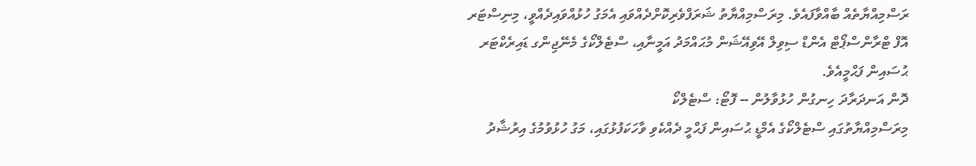ރަސްމިއްޔާތެއް ބާއްވާފައެވެ. މިރަސްމިއްޔާތު ޝަރަފްވެރިކޮށްދެއްވައި އެމަގު ހުޅުއްވައިދެއްވީ، މިނިސްޓަރ އޮފް ޓްރާންސްޕޯޓް އެންޑް ސިވިލް އޭވިއޭޝަން މުޙައްމަދު އަމީނާއި، ސްޓެލްކޯގެ މެނޭޖިންގ ޑައިރެކްޓަރ ޙުސައިން ފަޙްމީއެވެ.
ދޮން އަނދަރާދަ ހިނގުން ހުޅުވާލުން -- ފޮޓޯ: ސްޓެލްކޯ
މިރަސްމިއްޔާތުގައި ސްޓެލްކޯގެ އެމްޑީ ޙުސައިން ފަޙްމީ ދެއްކެވި ވާހަކަފުޅުގައި، މަގު ހުޅުވުމުގެ އިރުޝާދު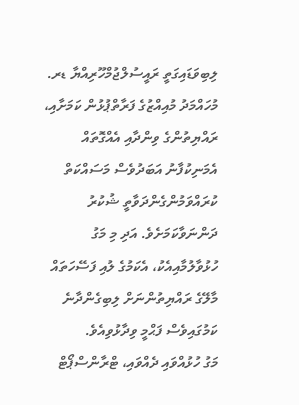ލިބިވަޑައިގަތީ ރައީސުލްޖުމްހޫރިއްޔާ ޑރ. މުހައްމަދު މުއިއްޒުގެ ފަރާތްޕުޅުން ކަމަށާއި، ރައްޔިތުންގެ ވިންދާއި އެއްގޮތައް އެމަނިކުފާނު އަބަދުވެސް މަސައްކަތް ކުރައްވަމުންގެންދަވާތީ ޝުކުރު ދަންނަވާކަމަށެވެ. އަދި މި މަގު ހުޅުވާލުމާއިއެކު، އެކަމުގެ ލުއި ފަސޭހަތައް މާލޭގެ ރައްޔިތުންނަށް ލިބިގެންދާނެ ކަމުގައިވެސް ފަޙްމީ ވިދާޅުވިއެވެ.
މަގު ހުޅުއްވައި ދެއްވައި، ޓްރާންސްޕޯޓް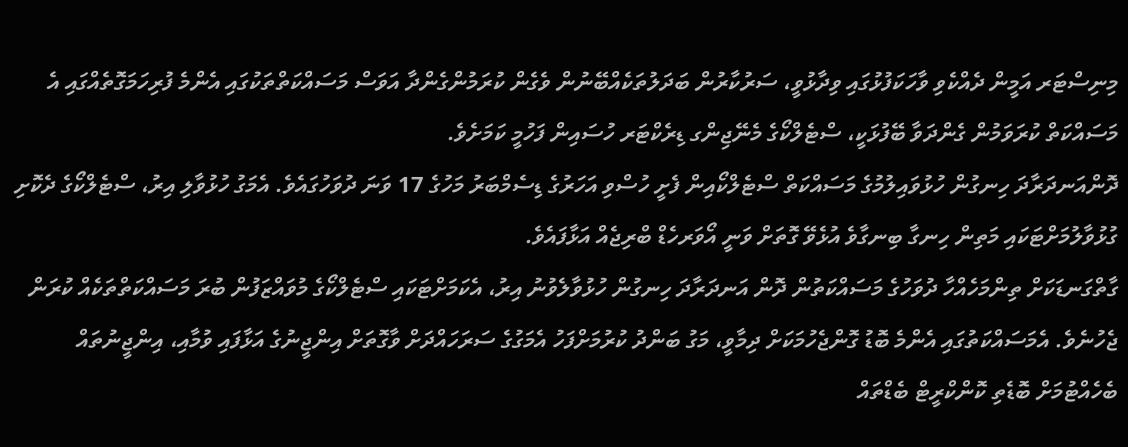މިނިސްޓަރ އަމީން ދެއްކެވި ވާހަކަފުޅުގައި ވިދާޅުވީ، ސަރުކާރުން ބަދަލުތަކެއްބޭނުން ވެގެން ކުރަމުންގެންދާ އަވަސް މަސައްކަތްތަކުގައި އެންމެ ފުރިހަމަގޮތެއްގައި އެ މަސައްކަތް ކުރަވަމުން ގެންދަވާ ބޭފުޅަކީ، ސްޓެލްކޯގެ މެނޭޖިންގ ޑިރެކްޓަރ ހުސައިން ފަހުމީ ކަމަށެވެ.
ދޮންއަނދަރާދަ ހިނގުން ހުޅުވައިލުމުގެ މަސައްކަތް ސްޓެލްކޯއިން ފެށީ ހުސްވި އަހަރުގެ ޑިސެމްބަރު މަހުގެ 17 ވަނަ ދުވަހުގައެވެ. އެމަގު ހުޅުވާލި އިރު، ސްޓެލްކޯގެ ދެކޮށި ގުޅުވާލުމަށްޓަކައި މަތިން ހިނގާ ބިނގާވެ އުޅެވޭ ގޮތަށް ވަނީ އޯވަރހެޑް ބްރިޖެއް އަޅާފައެވެ.
ގާތްގަނޑަކަށް ތިންމަހެއްހާ ދުވަހުގެ މަސައްކަތުން ދޮން އަނދަރާދަ ހިނގުން ހުޅުވާލެވުނު އިރު، އެކަމަށްޓަކައި ސްޓެލްކޯގެ މުވައްޒަފުން ބުރަ މަސައްކަތްތަކެއް ކުރަން ޖެހުނެވެ. އެމަސައްކަތުގައި އެންމެ ބޮޑު ގޮންޖެހުމަކަށް ދިމާވީ، މަގު ބަންދު ކުރުމަށްފަހު އެމަގުގެ ސަރަހައްދަށް ވާގޮތަށް އިންޖީނުގެ އަޅާފައި ވުމާއި، އިންޖީނުތައް ބެހެއްޓުމަށް ބޮޑެތި ކޮންކްރީޓް ބެޑްތައް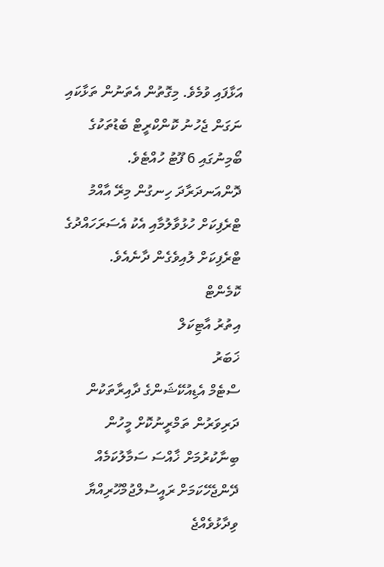އަޅާފައި ވުމެވެ. މިގޮތުން އެތަނުން ތަޅާކައި ނަގަން ޖެހުނު ކޮންކްރީޓް ބެޑުތަކުގެ ބޯމިނުގައި 6 ފޫޓު ހުއްޓެވެ.
ދޮންއަނދަރާދަ ހިނގުން މިރޭ އާއްމު ޓްރެފިކަށް ހުޅުވާލުމާއި އެކު އެސަރަހައްދުގެ ޓްރެފިކަށް ލުއިވެގެން ދާނެއެވެ.
ކޮމެންޓް
އިތުރު އާޓިކަލް
ޚަބަރު
ސްޓެމް އެޑިއުކޭޝަންގެ ދާއިރާތަކުން ދަރިވަރުން ތަމްރީނުކޮށް މީހުން ބިނާކުރުމަށް ޚާއްސަ ސަމާލުކަމެއް ދޭންޖެހޭކަމަށް ރައީސުލްޖުމްހޫރިއްޔާ ވިދާޅުވެއްޖެ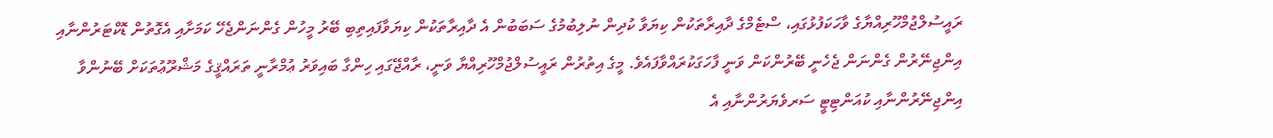ރައީސުލްޖުމްހޫރިއްޔާގެ ވާހަކަފުޅުގައި، ސްޓެމްގެ ދާއިރާތަކުން ކިޔަވާ ކުދިން ނުލިބުމުގެ ސަބަބުން އެ ދާއިރާތަކުން ކިޔަވާފައިތިބި ބޭރު މީހުން ގެންނަންޖެހޭ ކަމަށާއި އެގޮތުން ޑޮކްޓަރުންނާއި އިންޖިނޭރުން ގެންނަން ޖެހެނީ ބޭރުންކަން ވަނީ ފާހަގަކުރައްވާފައެވެ. މީގެ އިތުރުން ރައީސުލްޖުމްހޫރިއްޔާ ވަނީ، ރާއްޖޭގައި ހިންގާ ބައިވަރު ޢުމްރާނީ ތަރައްޤީގެ މަޝްރޫޢުތަކަށް ބޭނުންވާ އިންޖިނޭރުންނާއި ކުއަންޓިޓީ ސަރވެޔަރުންނާއި އެ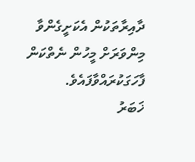ދާއިރާތަކުން އެކަށީގެންވާ މިންވަރަށް މީހުން ނެތްކަން ފާހަގަކުރައްވާފައެވެ.
ޚަބަރު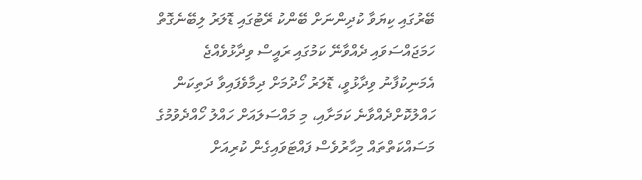ބޭރުގައި ކިޔަވާ ކުދިންނަށް ބޭންކު ރޭޓުގައި ޑޮލަރު ލިބޭނެގޮތް ހަމަޖައްސަވައި ދެއްވާނޭ ކަމުގައި ރައީސް ވިދާޅުވެއްޖެ
އެމަނިކުފާނު ވިދާޅުވީ، ޑޮލަރު ހޯދުމަށް ދިމާވެފައިވާ ދަތިކަން ހައްލުކޮށްދެއްވާނެ ކަމަށާއި، މި މައްސަލައަށް ހައްލު ހޯއްދެވުމުގެ މަސައްކަތްތައް މިހާރުވެސް ފައްޓަވައިގެން ކުރިއަށް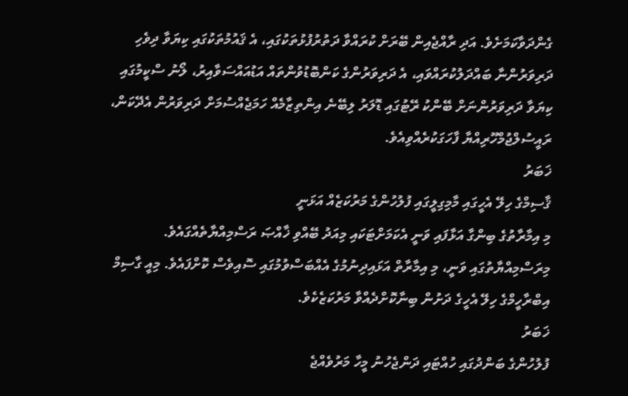ގެންދަވާކަމަށެވެ. އަދި ރާއްޖެއިން ބޭރަށް ކުރައްވާ ދަތުރުފުޅުތަކުގައި، އެ ޤައުމުތަކުގައި ކިޔަވާ ދިވެހި ދަރިވަރުންނާ ބައްދަލުކުރައްވައި، އެ ދަރިވަރުންގެ ކަންބޮޑުވުންތައް އަޑުއައްސަވާއިރު، ލޯނު ސްކީމުގައި ކިޔަވާ ދަރިވަރުންނަށް ބޭންކު ރޭޓުގައި ޑޮލަރު ލިބޭނެ އިންތިޒާމެއް ހަމަޖެއްސުމަށް ދަރިވަރުން އެދޭކަން، ރައީސުލްޖުމްހޫރިއްޔާ ފާހަގަކުރެއްވިއެވެ.
ޚަބަރު
ޤާސިމްގެ ހިލޭ އެހީގައި މާމިގިލީގައި ފުލުހުންގެ މަރުކަޒެއް އަޅަނީ
މި އިމާރާތުގެ ބިންގާ އަޅާފައި ވަނީ އެކަމަށްޓަކައި މިއަދު ބޭއްވި ޚާއްޞަ ރަސްމިއްޔާތެއްގައެވެ. މިރަސްމިއްޔާތުގައި ވަނީ، މި އިމާރާތް އަޅައިދިނުމުގެ އެއްބަސްވުމުގައި ސޮއިވެސް ކޮށްފައެވެ. މިއީ ގާސިމް އިބްރާހީމްގެ ހިލޭ އެހީގެ ދަށުން ބިނާކޮށްދެއްވާ މަރުކަޒެކެވެ.
ޚަބަރު
ފުލުހުންގެ ބަންދުގައި ހުއްޓައި ދަންޖެހުނު މީހާ މަރުވެއްޖެ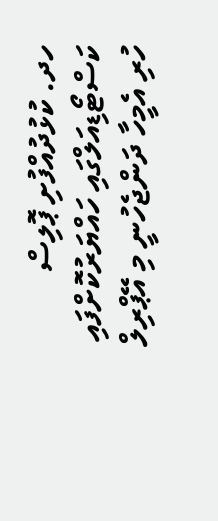ހދ. ކުޅުދުއްފުށި ޕޮލިސް ކަސްޓޯޑިއަލްގައި ހައްޔަރުކޮށްފައި ހުރި އެމީހާ ދަންޖެހުނީ މި އޭޕްރިލް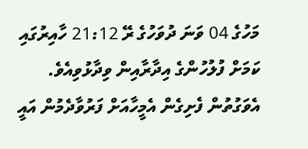މަހުގެ 04 ވަނަ ދުވަހުގެ ރޭ 21:12 ހާއިރުގައި ކަމަށް ފުލުހުންގެ އިދާރާއިން ވިދާޅުވިއެވެ. އެވަގުތުން ފެށިގެން އެމީހާއަށް ފަރުވާދެމުން އައީ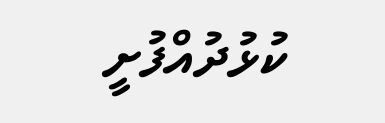ކުޅުދުއްފުށީ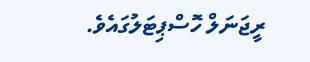ރީޖަނަލް ހޮސްޕިޓަލުގައެވެ.